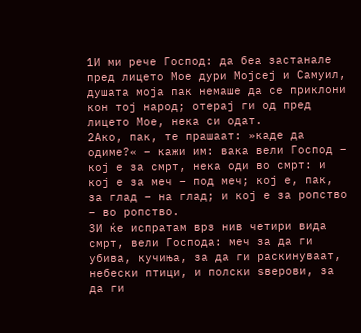1И ми рече Господ: да беа застанале пред лицето Мое дури Мојсеј и Самуил, душата моја пак немаше да се приклони кон тој народ; отерај ги од пред лицето Мое, нека си одат.
2Ако, пак, те прашаат: »каде да одиме?« – кажи им: вака вели Господ – кој е за смрт, нека оди во смрт: и кој е за меч – под меч; кој е, пак, за глад – на глад; и кој е за ропство – во ропство.
3И ќе испратам врз нив четири вида смрт, вели Господа: меч за да ги убива, кучиња, за да ги раскинуваат, небески птици, и полски ѕверови, за да ги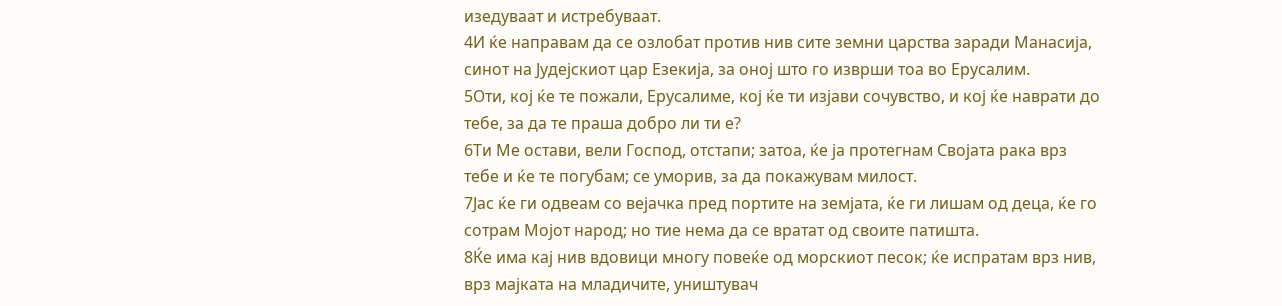изедуваат и истребуваат.
4И ќе направам да се озлобат против нив сите земни царства заради Манасија, синот на Јудејскиот цар Езекија, за оној што го изврши тоа во Ерусалим.
5Оти, кој ќе те пожали, Ерусалиме, кој ќе ти изјави сочувство, и кој ќе наврати до тебе, за да те праша добро ли ти е?
6Ти Ме остави, вели Господ, отстапи; затоа, ќе ја протегнам Својата рака врз тебе и ќе те погубам; се уморив, за да покажувам милост.
7Јас ќе ги одвеам со вејачка пред портите на земјата, ќе ги лишам од деца, ќе го сотрам Мојот народ; но тие нема да се вратат од своите патишта.
8Ќе има кај нив вдовици многу повеќе од морскиот песок; ќе испратам врз нив, врз мајката на младичите, уништувач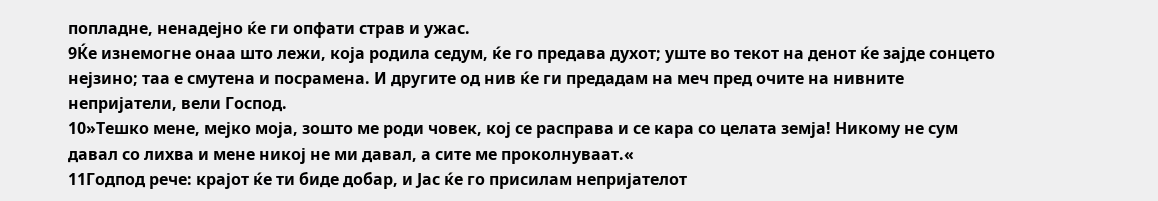попладне, ненадејно ќе ги опфати страв и ужас.
9Ќе изнемогне онаа што лежи, која родила седум, ќе го предава духот; уште во текот на денот ќе зајде сонцето нејзино; таа е смутена и посрамена. И другите од нив ќе ги предадам на меч пред очите на нивните непријатели, вели Господ.
10»Тешко мене, мејко моја, зошто ме роди човек, кој се расправа и се кара со целата земја! Никому не сум давал со лихва и мене никој не ми давал, а сите ме проколнуваат.«
11Годпод рече: крајот ќе ти биде добар, и Јас ќе го присилам непријателот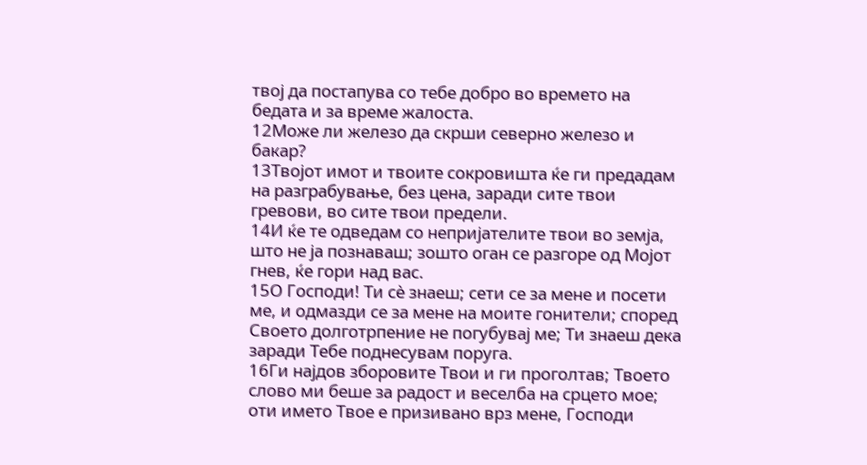твој да постапува со тебе добро во времето на бедата и за време жалоста.
12Може ли железо да скрши северно железо и бакар?
13Твојот имот и твоите сокровишта ќе ги предадам на разграбување, без цена, заради сите твои гревови, во сите твои предели.
14И ќе те одведам со непријателите твои во земја, што не ја познаваш; зошто оган се разгоре од Мојот гнев, ќе гори над вас.
15О Господи! Ти сѐ знаеш; сети се за мене и посети ме, и одмазди се за мене на моите гонители; според Своето долготрпение не погубувај ме; Ти знаеш дека заради Тебе поднесувам поруга.
16Ги најдов зборовите Твои и ги проголтав; Твоето слово ми беше за радост и веселба на срцето мое; оти името Твое е призивано врз мене, Господи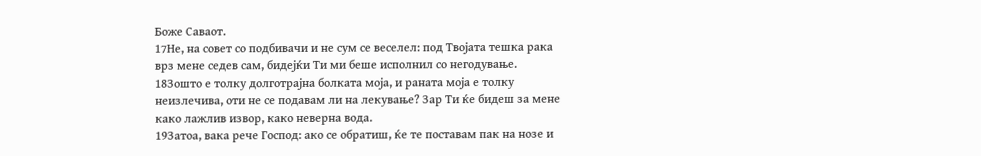Боже Саваот.
17Не, на совет со подбивачи и не сум се веселел: под Твојата тешка рака врз мене седев сам, бидејќи Ти ми беше исполнил со негодување.
18Зошто е толку долготрајна болката моја, и раната моја е толку неизлечива, оти не се подавам ли на лекување? Зар Ти ќе бидеш за мене како лажлив извор, како неверна вода.
19Затоа, вака рече Господ: ако се обратиш, ќе те поставам пак на нозе и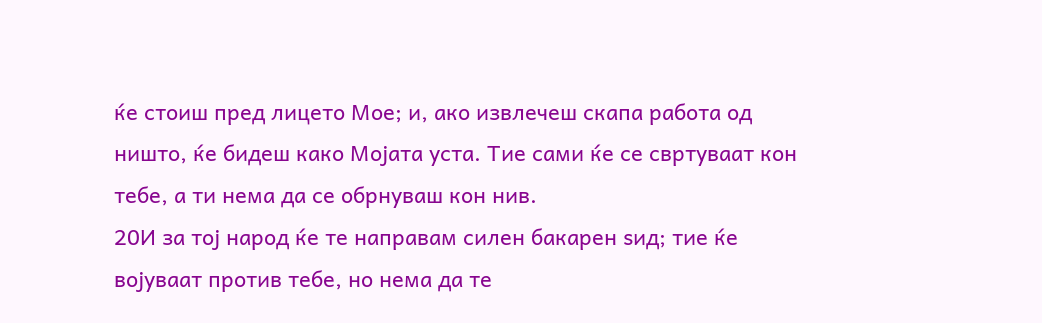ќе стоиш пред лицето Мое; и, ако извлечеш скапа работа од ништо, ќе бидеш како Мојата уста. Тие сами ќе се свртуваат кон тебе, а ти нема да се обрнуваш кон нив.
20И за тој народ ќе те направам силен бакарен ѕид; тие ќе војуваат против тебе, но нема да те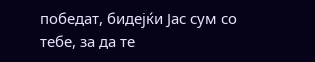победат, бидејќи Јас сум со тебе, за да те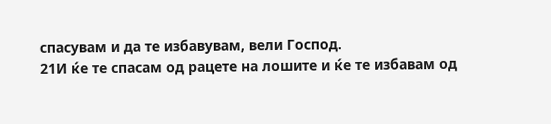спасувам и да те избавувам, вели Господ.
21И ќе те спасам од рацете на лошите и ќе те избавам од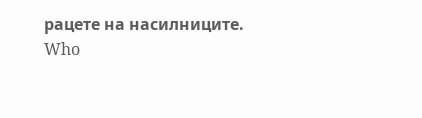рацете на насилниците.
Who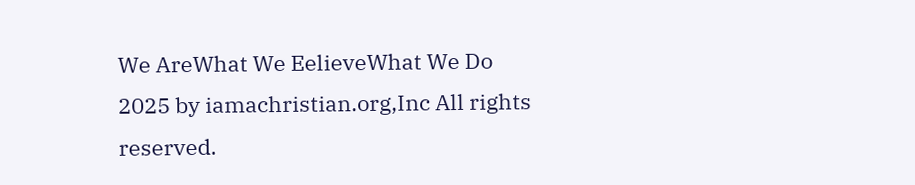We AreWhat We EelieveWhat We Do
2025 by iamachristian.org,Inc All rights reserved.